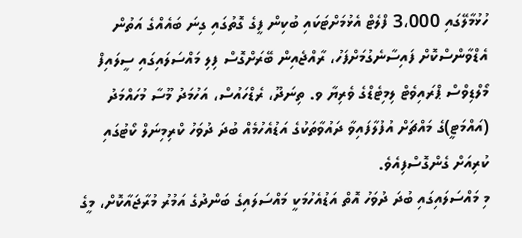ހުޅުމާލޭގައި 3،000 ފްލެޓް އެޅުމަށްޓަކައި ބުކިން ފީގެ ގޮތުގައި ގިނަ ބައެއްގެ އަތުން އެޑްވާންސްކޮށް ފައިސާނެގުމަށްފަހު، ރާއްޖެއިން ބޭރަށްގޮސް ފިލި މައްސަލައިގައި ސީލައިފް މޯލްޑިވްސް ޕްރައިވެޓް ލިމިޓެޑްގެ ވެރިޔާ ވ. ތިނަދޫ، ރެޑްހައުސް، އަހުމަދު މޫސާ މުހައްމަދު (އައްމަޓީ)ގެ މައްޗަށް އުފުލާފައިވާ ދައުވާތަކުގެ އަޑުއެހުމެއް ބުދަ ދުވަހު ކްރިމިނަލް ކޯޓުގައި ކުރިއަށް ގެންގޮސްފިއެވެ.
މި މައްސަލައިގައި ބުދަ ދުވަހު އޮތް އަޑުއެހުމަކީ މައްސަލައިގެ ބަންދުގެ އަމުރު މުރާޖައާކޮށް، މީގެ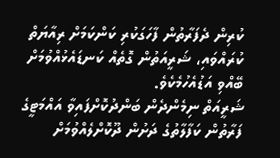ކުރިން ދެފަރާތުން ފާހަގަކުރި ކަންކަމަށް ރިއާޔަތް ކުރައްވައި، ޝަރީއަތުން ގޮތެއް ކަނޑައެޅުއްވުމަށް ބޭއްވި އަޑުއެހުމެކެވެ.
ޝަރީއަތް ނިމެންދެން ބަންދުކޮށްފައިވާ އައްމަޓީގެ ފަރާތުން ކަފާލާތުގެ ދަށުން ދޫކޮށްލެއްވުމަށް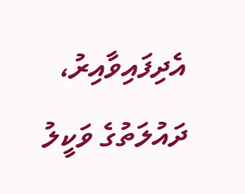އެދިފައިވާއިރު، ދައުލަތުގެ ވަކީލު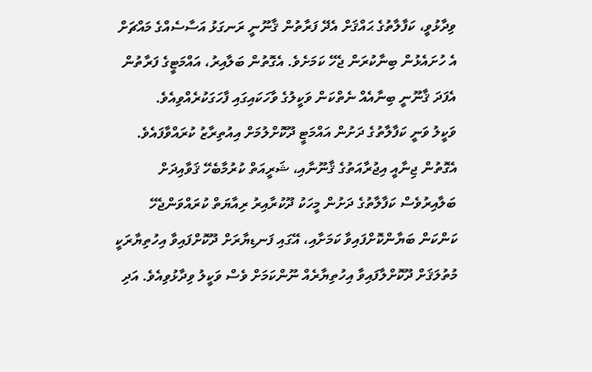ވިދާޅުވީ، ކަފާލާތުގެ ޙައްޤަށް އެދޭ ފަރާތުން ޤާނޫނީ ރަނގަޅު އަސާސެއްގެ މައްޗަށް އެ ހުށައެޅުން ބިނާކުރަން ޖެހޭ ކަމަށެވެ. އެގޮތުން ބަލާއިރު، އައްމަޓީގެ ފަރާތުން އެފަދަ ޤާނޫނީ ބިނާއެއް ނެތްކަން ވަކީލުގެ ވާހަކައިގައި ފާހަގަކުރެއްވިއެވެ.
ވަކީލު ވަނީ ކަފާލާތުގެ ދަށުން އައްމަޓީ ދޫކޮށްލުމަށް އިއުތިރާޒު ކުރައްވާފައެވެ. އެގޮތުން ޖިނާއީ އިޖުރާއަތުގެ ޤާނޫނާއި، ޝަރީއަތް ކުރުމާބެހޭ ޤަވާއިދަށް ބަލާއިރުވެސް ކަފާލާތުގެ ދަށުން މީހަކު ދޫކުރާއިރު ރިއާޔަތް ކުރައްވަންޖެހޭ ކަންކަން ބަޔާންކޮށްފައިވާ ކަމަށާއި، އޭގައި ފަނޑިޔާރަށް ދޫކޮށްފައިވާ އިހުތިޔާރަކީ މުތުލަޤަށް ދޫކޮށްލާފައިވާ އިހުތިޔާރެއް ނޫންކަމަށް ވެސް ވަކީލު ވިދާޅުވިއެވެ. އަދި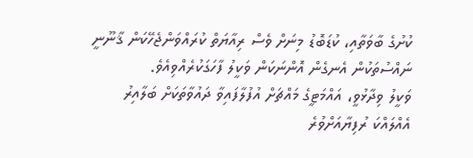ކުށުގެ ބާވަތާއި، ކުޑަބޮޑު މިނަށް ވެސް ރިއާޔަތް ކުރައްވަންޖެހޭކަން ޤާނޫނީ ނައްސުތަކުން އެނގެން އޮންނަކަން ވަކީލު ފާހަގަކުރެއްވިއެވެ.
ވަކީލު ވިދާޅުވީ، އައްމަޓީގެ މައްޗަށް އުފުލާފައިވާ ދައުވާތަކަށް ބަލާއިރު އެއްލައްކަ ރުފިޔާއަށްވުރެ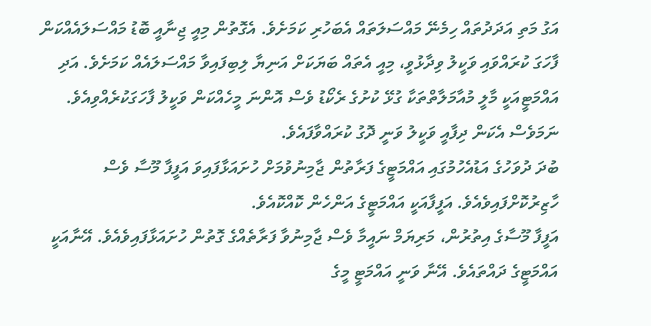އަގު މަތި އަދަދުތައް ހިމެނޭ މައްސަލަތައް އެބަހުރި ކަމަށެވެ. އެގޮތުން މިއީ ޖިނާއީ ބޮޑު މައްސަލައެއްކަން ފާހަގަ ކުރައްވައި ވަކީލު ވިދާޅުވީ، މިއީ އެތައް ބަޔަކަށް އަނިޔާ ލިބިފައިވާ މައްސަލައެއް ކަމަށެވެ. އަދި އައްމަޓީއަކީ މާލީ މުއާމަލާތްތަކާ ގުޅޭ ކުށުގެ ރެކޯޑު ވެސް އޮންނަ މީހެއްކަން ވަކީލު ފާހަގަކުރެއްވިއެވެ. ނަމަވެސް އެކަން ދިފާއީ ވަކީލު ވަނީ ދޮގު ކުރައްވާފައެވެ.
ބުދަ ދުވަހުގެ އަޑުއެހުމުގައި އައްމަޓީގެ ފަރާތުން ޖާމިނުވުމަށް ހުށައަޅާފައިވަ އަފީފާ މޫސާ ވެސް ހާޒިރުކޮށްފައިވެއެވެ. އަފީފާއަކީ އައްމަޓީގެ އަންހެން ކޮއްކޮއެވެ.
އަފީފާ މޫސާގެ އިތުރުން، މަރިޔަމް ނައީމާ ވެސް ޖާމިނުވާ ފަރާތެއްގެ ގޮތުން ހުށައަޅާފައިވެއެވެ. އޭނާއަކީ އައްމަޓީގެ ދައްތައެވެ. އޭނާ ވަނީ އައްމަޓީ މީގެ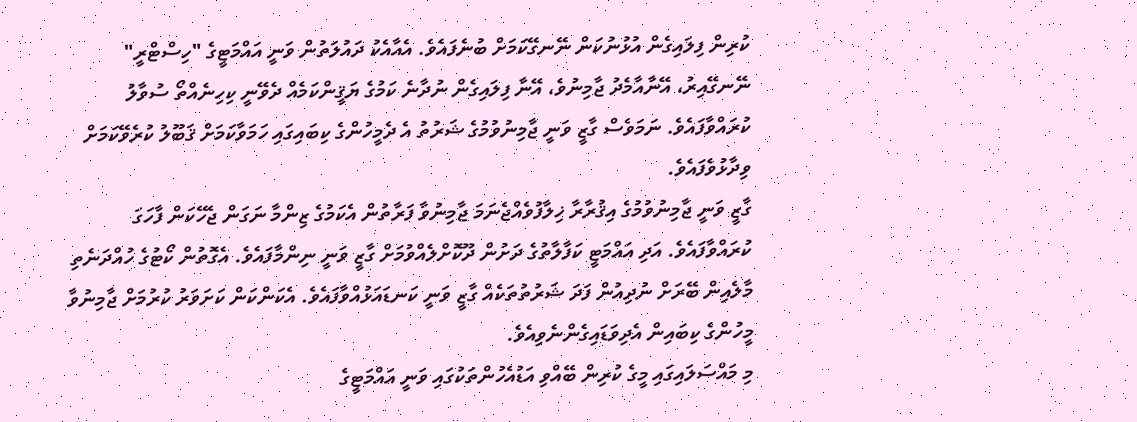ކުރިން ފިލައިގެން އުޅުނުކަން ނޭނގޭކަމަށް ބުނެފައެވެ. އެއާއެކު ދައުލަތުން ވަނީ އައްމަޓީގެ "ހިސްޓްރީ" ނޭނގޭއިރު، އޭނާއާމެދު ޖާމިނުވެ، އޭނާ ފިލައިގެން ނުދާނެ ކަމުގެ ޔަޤީންކަމެއް ދެވޭނީ ކިހިނެއްތޯ ސުވާލު ކުރައްވާފައެވެ. ނަމަވެސް ގާޒީ ވަނީ ޖާމިނުވުމުގެ ޝަރުތު އެ ދެމީހުންގެ ކިބައިގައި ހަމަވާކަމަށް ޤަބޫލު ކުރެވޭކަމަށް ވިދާޅުވެފައެވެ.
ގާޒީ ވަނީ ޖާމިނުވުމުގެ އިޤުރާރާ ޚިލާފުވެއްޖެނަމަ ޖާމިނުވާ ފަރާތުން އެކަމުގެ ޒިންމާ ނަގަން ޖެހޭކަން ފާހަގަ ކުރައްވާފައެވެ. އަދި އައްމަޓީ ކަފާލާތުގެ ދަށުން ދޫކޮށްލެއްވުމަށް ގާޒީ ވަނީ ނިންމާފައެވެ. އެގޮތުން ކޯޓުގެ ހުއްދަނެތި މާލެއިން ބޭރަށް ނުދިއުން ފަދަ ޝަރުތުތަކެއް ގާޒީ ވަނީ ކަނޑައަޅުއްވާފައެވެ. އެކަންކަން ކަށަވަރު ކުރުމަށް ޖާމިނުވާ މީހުންގެ ކިބައިން އެދިވަޑައިގެންނެވިއެވެ.
މި މައްސަލައިގައި މީގެ ކުރިން ބޭއްވި އަޑުއެހުންތަކުގައި ވަނީ އައްމަޓީގެ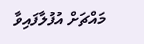މައްޗަށް އުފުލާފައިވާ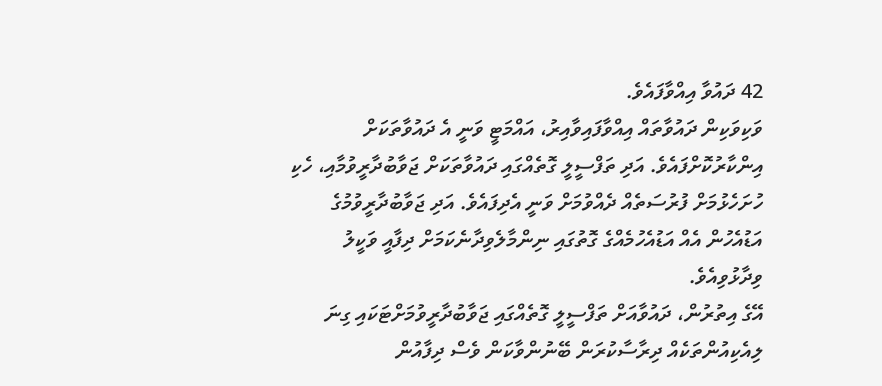42 ދައުވާ އިއްވާފައެވެ.
ވަކިވަކިން ދައުވާތައް އިއްވާފައިވާއިރު، އައްމަޓީ ވަނީ އެ ދައުވާތަކަށް އިންކާރުކޮށްފައެވެ. އަދި ތަފްސީލީ ގޮތެއްގައި ދައުވާތަކަށް ޖަވާބުދާރީވުމާއި، ހެކި ހުށަހެޅުމަށް ފުރުސަތެއް ދެއްވުމަށް ވަނީ އެދިފައެވެ. އަދި ޖަވާބުދާރީވުމުގެ އަޑުއެހުން އެއް އަޑުއެހުމެއްގެ ގޮތުގައި ނިންމާލެވިދާނެކަމަށް ދިފާއީ ވަކީލު ވިދާޅުވިއެވެ.
އޭގެ އިތުރުން، ދައުވާއަށް ތަފްސީލީ ގޮތެއްގައި ޖަވާބުދާރީވުމަށްޓަކައި ގިނަ ލިއެކިއުންތަކެއް ދިރާސާކުރަން ބޭނުންވާކަން ވެސް ދިފާއުން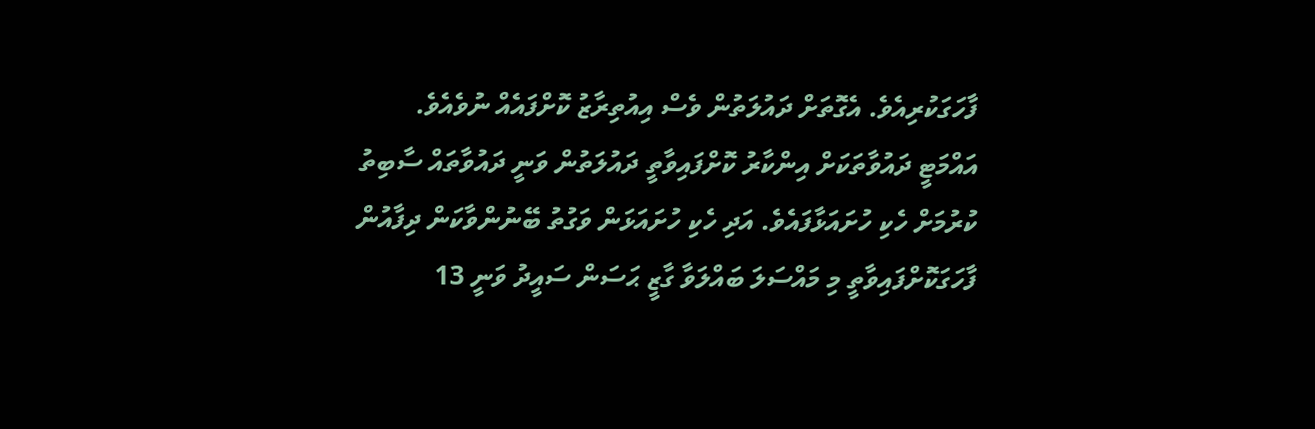ފާހަގަކުރިއެވެ. އެގޮތަށް ދައުލަތުން ވެސް އިއުތިރާޒު ކޮށްފައެއް ނުވެއެވެ.
އައްމަޓީ ދައުވާތަކަށް އިންކާރު ކޮށްފައިވާތީ ދައުލަތުން ވަނީ ދައުވާތައް ސާބިތު ކުރުމަށް ހެކި ހުށައަޅާފައެވެ. އަދި ހެކި ހުށައަޅަން ވަގުތު ބޭނުންވާކަން ދިފާއުން ފާހަގަކޮށްފައިވާތީ މި މައްސަލަ ބައްލަވާ ގާޒީ ޙަސަން ސައީދު ވަނީ 13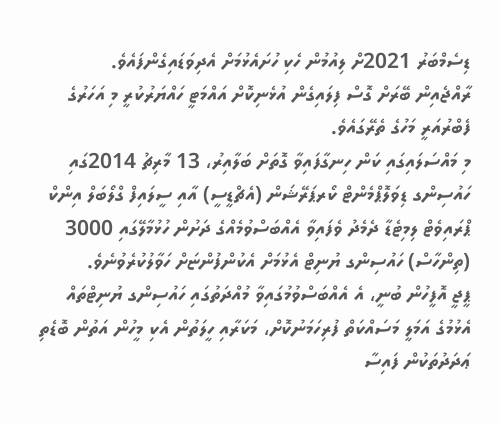ޑިސެމްބަރު 2021ށް ލިއުމުން ހެކި ހުށައެޅުމަށް އެދިވަޑައިގެންފައެވެ.
ރާއްޖެއިން ބޭރަށް ގޮސް ފިލައިގެން އުޅެނިކޮށް އައްމަޓީ ހައްޔަރުކުރީ މި އަހަރުގެ ފެބްރުއަރީ މަހުގެ ތެރޭގައެވެ.
މި މައްސަލައިގައި ކަން ހިނގާފައިވާ ގޮތަށް ބަލާއިރު، 13 މާރިޗު 2014ގައި ހައުސިންގ ޑިވަލޮޕްމެންޓް ކޯރޕަރޭޝަން (އެޗްޑީސީ) އާއި ސީލައިފް ގްލޯބަލް އިންކް ޕްރައިވެޓް ލިމިޓެޑާ ދެމެދު ވެފައިވާ އެއްބަސްވުމެއްގެ ދަށުން ހުޅުމާލޭގައި 3000 (ތިންހާސް) ހައުސިންގ ޔުނިޓް އެޅުމަށް އެކުންފުންޏަށް ހަވާލުކުރެވުނެވެ.
ޕީޖީ އޮފީހުން ބުނީ، އެ އެއްބަސްވުމުގައިވާ މުއްދަތުގައި ހައުސިންގ ޔުނިޓްތައް އެޅުމުގެ އަމަލީ މަސައްކަތް ފުރިހަމަނުކޮށް، މަކަރާއި ހީލަތުން އެކި މީހުން އަތުން ބޮޑެތި ޢަދަދުތަކުން ފައިސާ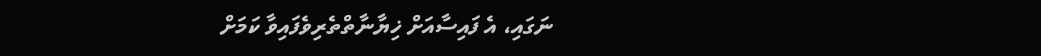ނަގައި، އެ ފައިސާއަށް ޚިޔާނާތްތެރިވެފައިވާ ކަމަށް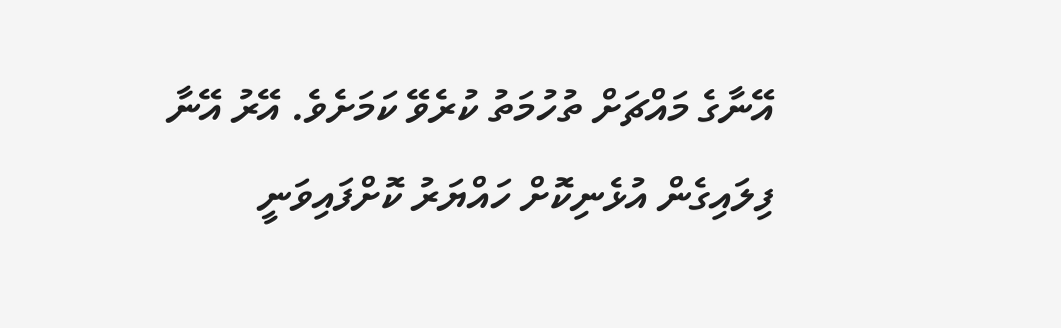އޭނާގެ މައްޗަށް ތުހުމަތު ކުރެވޭ ކަމަށެވެ. އޭރު އޭނާ ފިލައިގެން އުޅެނިކޮށް ހައްޔަރު ކޮށްފައިވަނީ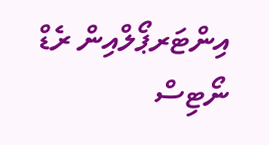އިންޓަރޕޯލްއިން ރެޑް ނޯޓިސް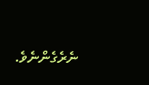ނެރެގެންނެވެ.